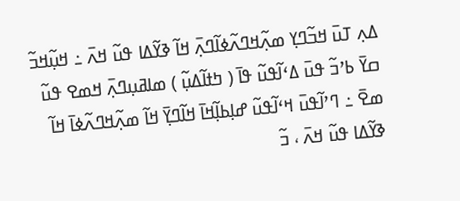ߡߍ߲ ߠߎ߫ ߞߏ߬ߣߌ߲ ߘߍ߲߬ߞߣߍ߬ߦߊ߬ߣߍ߲߫ ߞߊ߬ ߢߌ߬ߡߊ ߟߎ߬ ߞߍ߫ ߸ ߞߎ߲߬ߞߏ߬ ߛߌ߫ ߕߴߏ߬ ߟߎ߫ ߡߵߊ߬ߟߎ߬ ߟߊ߫ ( ߤߙߊ߬ߡߎ߲߬ ) ߘߊߥߎ߲ߣߍ߲߫ ߞߘߐ ߟߎ߬ ߘߐ߫ ߸ ߣߴߊ߬ߟߎ߫ ߞߵߊ߬ߟߎ߬ ߝߊ߲ߕߊ߲߬ߞߊ߫ ߞߊ߬ߣߌ߲߫ ߞߊ߬ ߘߍ߲߬ߞߣߍ߬ߦߊ߫ ߞߊ߬ ߢߌ߬ߡߊ ߟߎ߬ ߞߍ߫ ، ߏ߬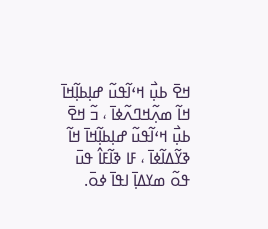ߞߐ߫ ߕߎ߲߯ ߞߵߊ߬ߟߎ߬ ߝߊ߲ߕߊ߲߬ߞߊ߫ ߞߊ߬ ߘߍ߲߬ߞߣߍ߬ߦߊ߫ ، ߏ߬ ߞߐ߫ ߕߎ߲߯ ߞߵߊ߬ߟߎ߬ ߝߊ߲ߕߊ߲߬ߞߊ߫ ߞߊ߬ ߢߌ߬ߡߊ߬ߦߊ߫ ، ߓߊ ߢߊ߬ߓߊ߮ ߟߎ߫ ߟߋ߬ ߘߌߡߊ߲߫ ߊߟߊ߫ ߦߋ߫.